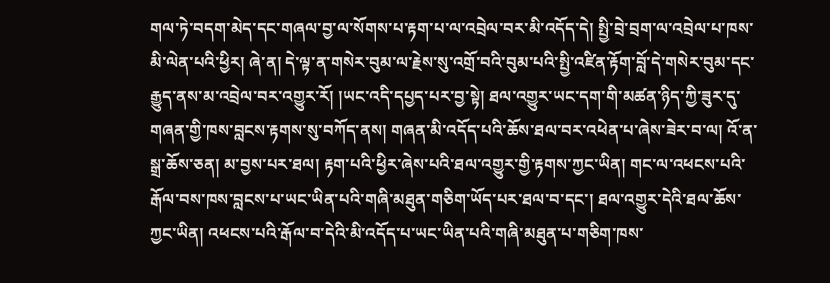གལ་ཏེ་བདག་མེད་དང་གཞལ་བྱ་ལ་སོགས་པ་རྟག་པ་ལ་འབྲེལ་བར་མི་འདོད་དེ། སྤྱི་བྲེ་བྲག་ལ་འབྲེལ་པ་ཁས་མི་ལེན་པའི་ཕྱིར། ཞེ་ན། དེ་ལྟ་ན་གསེར་བུམ་ལ་རྗེས་སུ་འགྲོ་བའི་བུམ་པའི་སྤྱི་འཛིན་རྟོག་བློ་དེ་གསེར་བུམ་དང་རྒྱུད་ནས་མ་འབྲེལ་བར་འགྱུར་རོ། །ཡང་འདི་དཔྱད་པར་བྱ་སྟེ། ཐལ་འགྱུར་ཡང་དག་གི་མཚན་ཉིད་ཀྱི་ཟུར་དུ་གཞན་གྱི་ཁས་བླངས་རྟགས་སུ་བཀོད་ནས། གཞན་མི་འདོད་པའི་ཆོས་ཐལ་བར་འཕེན་པ་ཞེས་ཟེར་བ་ལ། འོ་ན་སྒྲ་ཆོས་ཅན། མ་བྱས་པར་ཐལ། རྟག་པའི་ཕྱིར་ཞེས་པའི་ཐལ་འགྱུར་གྱི་རྟགས་ཀྱང་ཡིན། གང་ལ་འཕངས་པའི་རྒོལ་བས་ཁས་བླངས་པ་ཡང་ཡིན་པའི་གཞི་མཐུན་གཅིག་ཡོད་པར་ཐལ་བ་དང་། ཐལ་འགྱུར་དེའི་ཐལ་ཆོས་ཀྱང་ཡིན། འཕངས་པའི་རྒོལ་བ་དེའི་མི་འདོད་པ་ཡང་ཡིན་པའི་གཞི་མཐུན་པ་གཅིག་ཁས་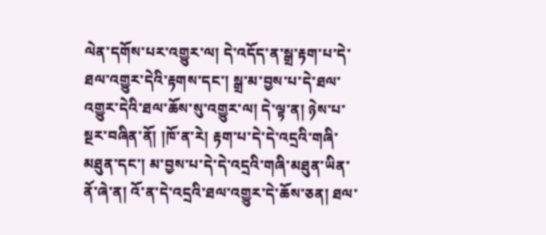ལེན་དགོས་པར་འགྱུར་ལ། དེ་འདོད་ན་སྒྲ་རྟག་པ་དེ་ཐལ་འགྱུར་དེའི་རྟགས་དང་། སྒྲ་མ་བྱས་པ་དེ་ཐལ་འགྱུར་དེའི་ཐལ་ཆོས་སུ་འགྱུར་ལ། དེ་ལྟ་ན། ཉེས་པ་སྔར་བཞིན་ནོ། །ཁོ་ན་རེ། རྟག་པ་དེ་དེ་འདྲའི་གཞི་མཐུན་དང་། མ་བྱས་པ་དེ་དེ་འདྲའི་གཞི་མཐུན་ཡིན་ནོ་ཞེ་ན། འོ་ན་དེ་འདྲའི་ཐལ་འགྱུར་དེ་ཆོས་ཅན། ཐལ་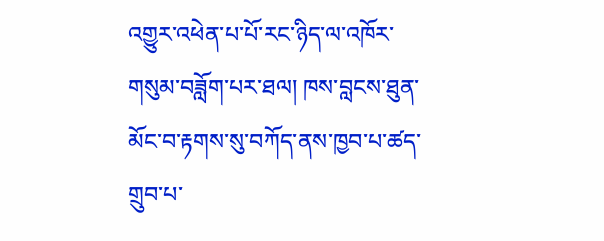འགྱུར་འཕེན་པ་པོ་རང་ཉིད་ལ་འཁོར་གསུམ་བཟློག་པར་ཐལ། ཁས་བླངས་ཐུན་མོང་བ་རྟགས་སུ་བཀོད་ནས་ཁྱབ་པ་ཚད་གྲུབ་པ་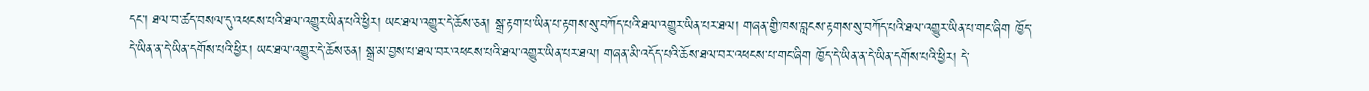དང་། ཐལ་བ་ཚད་བསལ་དུ་འཕངས་པའི་ཐལ་འགྱུར་ཡིན་པའི་ཕྱིར། ཡང་ཐལ་འགྱུར་དེ་ཆོས་ཅན། སྒྲ་རྟག་པ་ཡིན་པ་རྟགས་སུ་བཀོད་པའི་ཐལ་འགྱུར་ཡིན་པར་ཐལ། གཞན་གྱི་ཁས་བླངས་རྟགས་སུ་བཀོད་པའི་ཐལ་འགྱུར་ཡིན་པ་གང་ཞིག ཁྱོད་དེ་ཡིན་ན་དེ་ཡིན་དགོས་པའི་ཕྱིར། ཡང་ཐལ་འགྱུར་དེ་ཆོས་ཅན། སྒྲ་མ་བྱས་པ་ཐལ་བར་འཕངས་པའི་ཐལ་འགྱུར་ཡིན་པར་ཐལ། གཞན་མི་འདོད་པའི་ཆོས་ཐལ་བར་འཕངས་པ་གང་ཞིག ཁྱོད་དེ་ཡིན་ན་དེ་ཡིན་དགོས་པའི་ཕྱིར། དེ་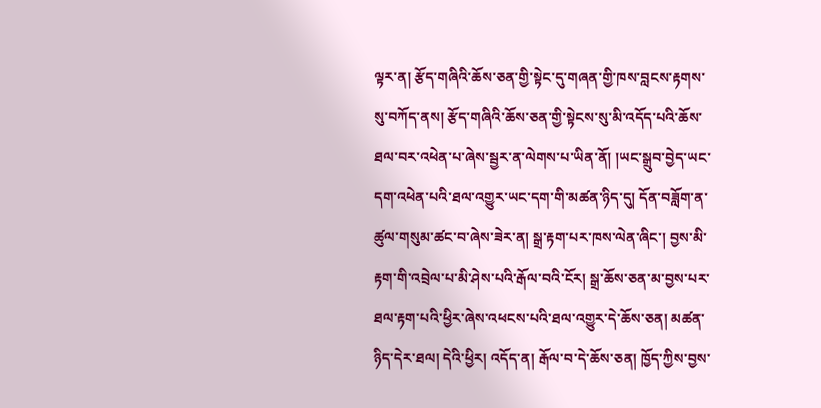ལྟར་ན། རྩོད་གཞིའི་ཆོས་ཅན་གྱི་སྟེང་དུ་གཞན་གྱི་ཁས་བླངས་རྟགས་སུ་བཀོད་ནས། རྩོད་གཞིའི་ཆོས་ཅན་གྱི་སྟེངས་སུ་མི་འདོད་པའི་ཆོས་ཐལ་བར་འཕེན་པ་ཞེས་སྦྱར་ན་ལེགས་པ་ཡིན་ནོ། །ཡང་སྒྲུབ་བྱེད་ཡང་དག་འཕེན་པའི་ཐལ་འགྱུར་ཡང་དག་གི་མཚན་ཉིད་དུ། དོན་བཟློག་ན་ཚུལ་གསུམ་ཚང་བ་ཞེས་ཟེར་ན། སྒྲ་རྟག་པར་ཁས་ལེན་ཞིང་། བྱས་མི་རྟག་གི་འབྲེལ་པ་མི་ཤེས་པའི་རྒོལ་བའི་ངོར། སྒྲ་ཆོས་ཅན་མ་བྱས་པར་ཐལ་རྟག་པའི་ཕྱིར་ཞེས་འཕངས་པའི་ཐལ་འགྱུར་དེ་ཆོས་ཅན། མཚན་ཉིད་དེར་ཐལ། དེའི་ཕྱིར། འདོད་ན། རྒོལ་བ་དེ་ཆོས་ཅན། ཁྱོད་ཀྱིས་བྱས་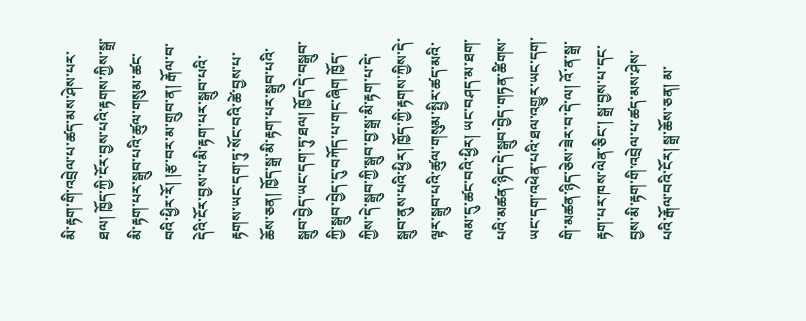མི་རྟག་གི་འབྲེལ་པ་ཚད་མས་ཤེས་པར་ཐལ། ཁྱོད་ཀྱི་ངོར་བྱས་པའི་རྟགས་ཀྱིས་སྒྲ་མི་རྟག་པར་སྒྲུབ་པའི་ཚུལ་གསུམ་ཚང་བའི་ཕྱིར་རོ། །རྩ་བར་མ་གྲུབ་ན། རྒོལ་བ་དེའི་ངོར་བྱས་པ་མི་རྟག་པར་སྒྲུབ་པའི་རྟགས་ཡང་དག་ཏུ་སོང་བའི་ཚེ་བྱས་པ་ཆོས་ཅན། ཁྱོད་སྒྲ་མི་རྟག་པར་སྒྲུབ་པའི་སྒྲུབ་བྱེད་ཡང་དག་ཏུ་ཐལ། ཁྱོད་དེ་བསྒྲུབ་ཀྱི་སྒྲུབ་བྱེད་དུ་བཀོད་པ་གང་ཞིག ཁྱོད་ཀྱིས་དེ་སྒྲུབ་ཀྱི་སྒྲུབ་བྱ་སྒྲ་མི་རྟག་པ་དེ་སྒྲུབ་ནུས་པའི་ཕྱིར། ཁྱོད་ཀྱི་རྟགས་ཀྱིས་དེ་ལྟར་སྒྲུབ་པའི་ཚུལ་གསུམ་སྤྱིར་ཚད་མའི་ལམ་དུ་ཚང་བའི་ཕྱིར། ཡང་བཤད་མ་ཐག་པའི་མཚན་ཉིད་དེ་སྒྲུབ་བྱེད་གཏན་ཚིགས་ཡང་དག་འཕེན་པའི་ཐལ་འགྱུར་ཡང་དག་གི་མཚན་ཉིད་ཅེས་ཟེར་བ་དེ་ལ། འོ་ན་སྒྲ་རྟག་པར་ཁས་ལེན་ཅིང་། སྒྲ་བྱས་པ་དང་བྱས་མི་རྟག་གི་འབྲེལ་པ་ཚད་མས་ཤེས་པའི་རྒོལ་བའི་ངོར། སྒྲ་ཆོས་ཅན། མ་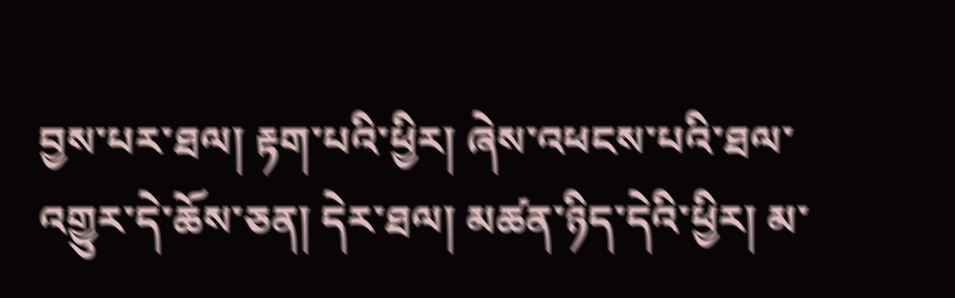བྱས་པར་ཐལ། རྟག་པའི་ཕྱིར། ཞེས་འཕངས་པའི་ཐལ་འགྱུར་དེ་ཆོས་ཅན། དེར་ཐལ། མཚན་ཉིད་དེའི་ཕྱིར། མ་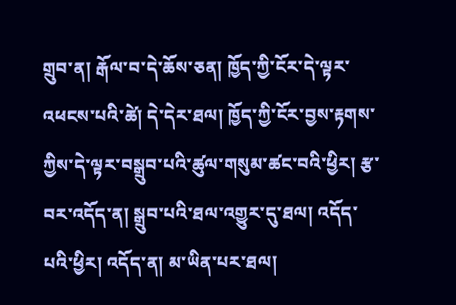གྲུབ་ན། རྒོལ་བ་དེ་ཆོས་ཅན། ཁྱོད་ཀྱི་ངོར་དེ་ལྟར་འཕངས་པའི་ཚེ། དེ་དེར་ཐལ། ཁྱོད་ཀྱི་ངོར་བྱས་རྟགས་ཀྱིས་དེ་ལྟར་བསྒྲུབ་པའི་ཚུལ་གསུམ་ཚང་བའི་ཕྱིར། རྩ་བར་འདོད་ན། སྒྲུབ་པའི་ཐལ་འགྱུར་དུ་ཐལ། འདོད་པའི་ཕྱིར། འདོད་ན། མ་ཡིན་པར་ཐལ།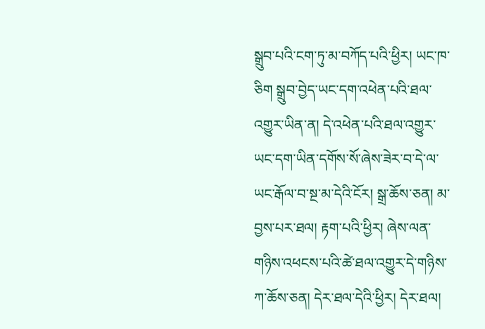སྒྲུབ་པའི་ངག་ཏུ་མ་བཀོད་པའི་ཕྱིར། ཡང་ཁ་ཅིག སྒྲུབ་བྱེད་ཡང་དག་འཕེན་པའི་ཐལ་འགྱུར་ཡིན་ན། དེ་འཕེན་པའི་ཐལ་འགྱུར་ཡང་དག་ཡིན་དགོས་སོ་ཞེས་ཟེར་བ་དེ་ལ་ཡང་རྒོལ་བ་སྔ་མ་དེའི་ངོར། སྒྲ་ཆོས་ཅན། མ་བྱས་པར་ཐལ། རྟག་པའི་ཕྱིར། ཞེས་ལན་གཉིས་འཕངས་པའི་ཚེ་ཐལ་འགྱུར་དེ་གཉིས་ཀ་ཆོས་ཅན། དེར་ཐལ་དེའི་ཕྱིར། དེར་ཐལ།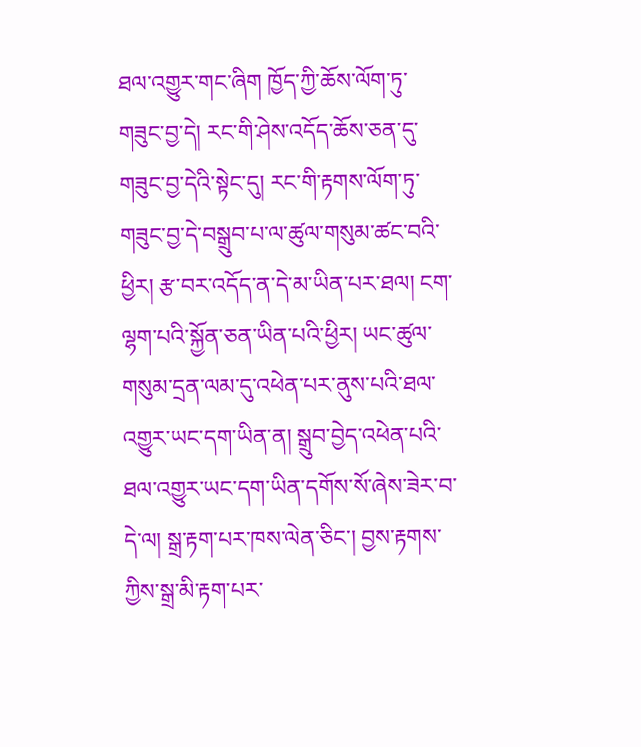ཐལ་འགྱུར་གང་ཞིག ཁྱོད་ཀྱི་ཆོས་ལོག་ཏུ་གཟུང་བྱ་དེ། རང་གི་ཤེས་འདོད་ཆོས་ཅན་དུ་གཟུང་བྱ་དེའི་སྟེང་དུ། རང་གི་རྟགས་ལོག་ཏུ་གཟུང་བྱ་དེ་བསྒྲུབ་པ་ལ་ཚུལ་གསུམ་ཚང་བའི་ཕྱིར། རྩ་བར་འདོད་ན་དེ་མ་ཡིན་པར་ཐལ། ངག་ལྷག་པའི་སྐྱོན་ཅན་ཡིན་པའི་ཕྱིར། ཡང་ཚུལ་གསུམ་དྲན་ལམ་དུ་འཕེན་པར་ནུས་པའི་ཐལ་འགྱུར་ཡང་དག་ཡིན་ན། སྒྲུབ་བྱེད་འཕེན་པའི་ཐལ་འགྱུར་ཡང་དག་ཡིན་དགོས་སོ་ཞེས་ཟེར་བ་དེ་ལ། སྒྲ་རྟག་པར་ཁས་ལེན་ཅིང་། བྱས་རྟགས་ཀྱིས་སྒྲ་མི་རྟག་པར་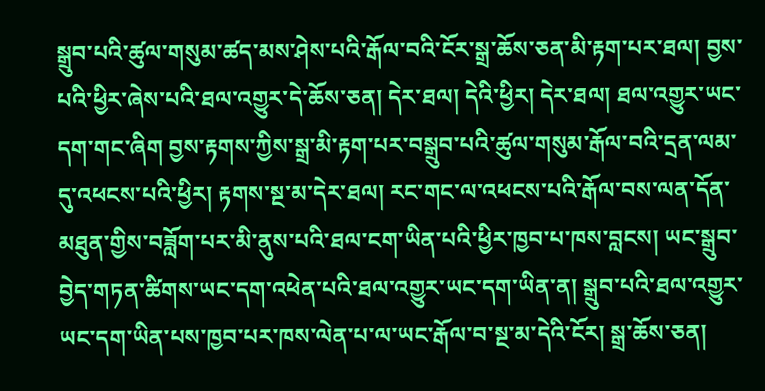སྒྲུབ་པའི་ཚུལ་གསུམ་ཚད་མས་ཤེས་པའི་རྒོལ་བའི་ངོར་སྒྲ་ཆོས་ཅན་མི་རྟག་པར་ཐལ། བྱས་པའི་ཕྱིར་ཞེས་པའི་ཐལ་འགྱུར་དེ་ཆོས་ཅན། དེར་ཐལ། དེའི་ཕྱིར། དེར་ཐལ། ཐལ་འགྱུར་ཡང་དག་གང་ཞིག བྱས་རྟགས་ཀྱིས་སྒྲ་མི་རྟག་པར་བསྒྲུབ་པའི་ཚུལ་གསུམ་རྒོལ་བའི་དྲན་ལམ་དུ་འཕངས་པའི་ཕྱིར། རྟགས་སྔ་མ་དེར་ཐལ། རང་གང་ལ་འཕངས་པའི་རྒོལ་བས་ལན་དོན་མཐུན་གྱིས་བཟློག་པར་མི་ནུས་པའི་ཐལ་ངག་ཡིན་པའི་ཕྱིར་ཁྱབ་པ་ཁས་བླངས། ཡང་སྒྲུབ་བྱེད་གཏན་ཚིགས་ཡང་དག་འཕེན་པའི་ཐལ་འགྱུར་ཡང་དག་ཡིན་ན། སྒྲུབ་པའི་ཐལ་འགྱུར་ཡང་དག་ཡིན་པས་ཁྱབ་པར་ཁས་ལེན་པ་ལ་ཡང་རྒོལ་བ་སྔ་མ་དེའི་ངོར། སྒྲ་ཆོས་ཅན།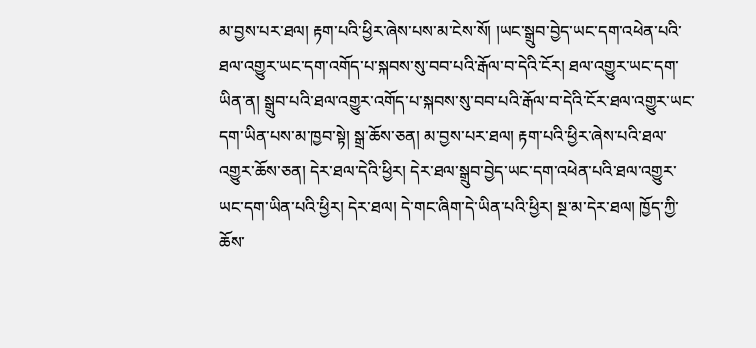མ་བྱས་པར་ཐལ། རྟག་པའི་ཕྱིར་ཞེས་པས་མ་ངེས་སོ། །ཡང་སྒྲུབ་བྱེད་ཡང་དག་འཕེན་པའི་ཐལ་འགྱུར་ཡང་དག་འགོད་པ་སྐབས་སུ་བབ་པའི་རྒོལ་བ་དེའི་ངོར། ཐལ་འགྱུར་ཡང་དག་ཡིན་ན། སྒྲུབ་པའི་ཐལ་འགྱུར་འགོད་པ་སྐབས་སུ་བབ་པའི་རྒོལ་བ་དེའི་ངོར་ཐལ་འགྱུར་ཡང་དག་ཡིན་པས་མ་ཁྱབ་སྟེ། སྒྲ་ཆོས་ཅན། མ་བྱས་པར་ཐལ། རྟག་པའི་ཕྱིར་ཞེས་པའི་ཐལ་འགྱུར་ཆོས་ཅན། དེར་ཐལ་དེའི་ཕྱིར། དེར་ཐལ་སྒྲུབ་བྱེད་ཡང་དག་འཕེན་པའི་ཐལ་འགྱུར་ཡང་དག་ཡིན་པའི་ཕྱིར། དེར་ཐལ། དེ་གང་ཞིག་དེ་ཡིན་པའི་ཕྱིར། སྔ་མ་དེར་ཐལ། ཁྱོད་ཀྱི་ཆོས་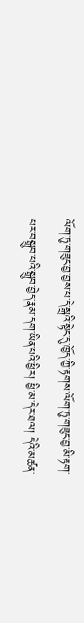ལོག་ཏུ་གཟུང་བྱ་བྱས་པ་དེ་སྒྲའི་སྟེང་དུ་ཁྱོད་ཀྱི་རྟགས་ལོག་ཏུ་གཟུང་བྱ་མི་རྟག་པར་བསྒྲུབ་པའི་སྒྲུབ་བྱེད་རྣམ་དག་ཡིན་པའི་ཕྱིར། ཕྱི་མ་དེར་ཐལ། དེའི་མཚན་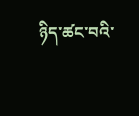ཉིད་ཚང་བའི་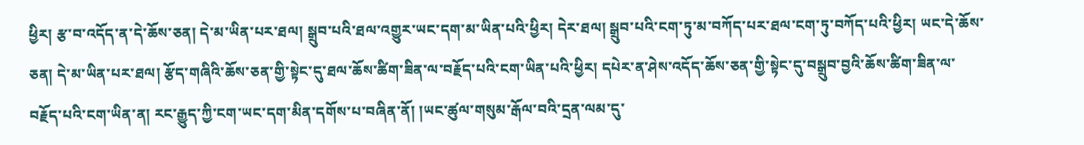ཕྱིར། རྩ་བ་འདོད་ན་དེ་ཆོས་ཅན། དེ་མ་ཡིན་པར་ཐལ། སྒྲུབ་པའི་ཐལ་འགྱུར་ཡང་དག་མ་ཡིན་པའི་ཕྱིར། དེར་ཐལ། སྒྲུབ་པའི་ངག་ཏུ་མ་བཀོད་པར་ཐལ་ངག་ཏུ་བཀོད་པའི་ཕྱིར། ཡང་དེ་ཆོས་ཅན། དེ་མ་ཡིན་པར་ཐལ། རྩོད་གཞིའི་ཆོས་ཅན་གྱི་སྟེང་དུ་ཐལ་ཆོས་ཚིག་ཟིན་ལ་བརྗོད་པའི་ངག་ཡིན་པའི་ཕྱིར། དཔེར་ན་ཤེས་འདོད་ཆོས་ཅན་གྱི་སྟེང་དུ་བསྒྲུབ་བྱའི་ཆོས་ཚིག་ཟིན་ལ་བརྗོད་པའི་ངག་ཡིན་ན། རང་རྒྱུད་ཀྱི་ངག་ཡང་དག་མིན་དགོས་པ་བཞིན་ནོ། །ཡང་ཚུལ་གསུམ་རྒོལ་བའི་དྲན་ལམ་དུ་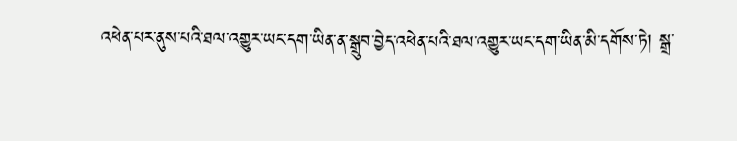འཕེན་པར་ནུས་པའི་ཐལ་འགྱུར་ཡང་དག་ཡིན་ན་སྒྲུབ་བྱེད་འཕེན་པའི་ཐལ་འགྱུར་ཡང་དག་ཡིན་མི་དགོས་ཏེ། སྒྲ་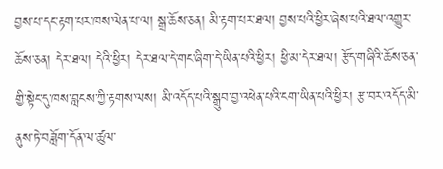བྱས་པ་དང་རྟག་པར་ཁས་ལེན་པ་ལ། སྒྲ་ཆོས་ཅན། མི་རྟག་པར་ཐལ། བྱས་པའི་ཕྱིར་ཞེས་པའི་ཐལ་འགྱུར་ཆོས་ཅན། དེར་ཐལ། དེའི་ཕྱིར། དེར་ཐལ་དེ་གང་ཞིག་དེ་ཡིན་པའི་ཕྱིར། ཕྱི་མ་དེར་ཐལ། རྩོད་གཞིའི་ཆོས་ཅན་གྱི་སྟེང་དུ་ཁས་བླངས་ཀྱི་རྟགས་ལས། མི་འདོད་པའི་སྒྲུབ་བྱ་འཕེན་པའི་ངག་ཡིན་པའི་ཕྱིར། རྩ་བར་འདོད་མི་ནུས་ཏེ་བཟློག་དོན་ལ་ཚུལ་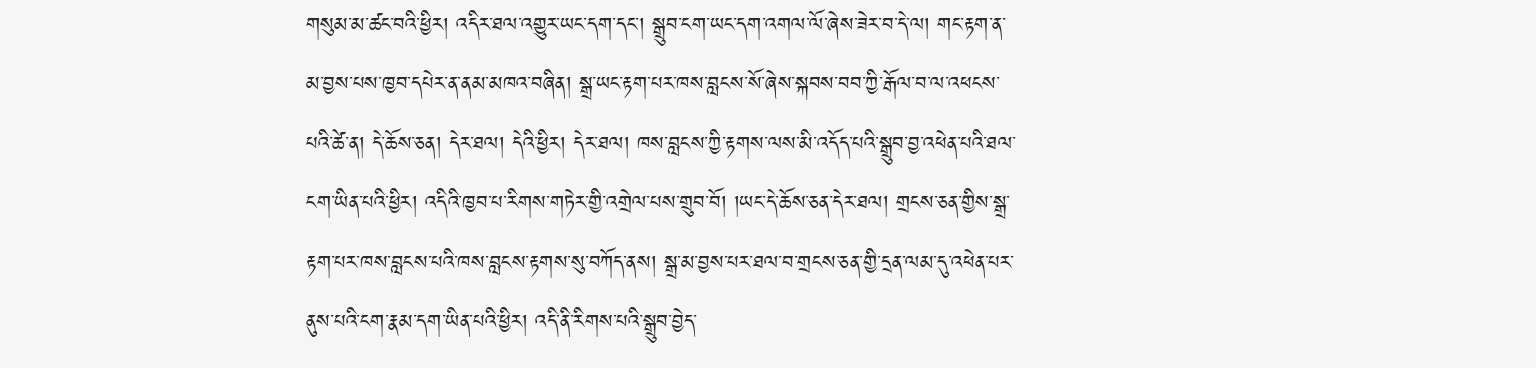གསུམ་མ་ཚང་བའི་ཕྱིར། འདིར་ཐལ་འགྱུར་ཡང་དག་དང་། སྒྲུབ་ངག་ཡང་དག་འགལ་ལོ་ཞེས་ཟེར་བ་དེ་ལ། གང་རྟག་ན་མ་བྱས་པས་ཁྱབ་དཔེར་ན་ནམ་མཁའ་བཞིན། སྒྲ་ཡང་རྟག་པར་ཁས་བླངས་སོ་ཞེས་སྐབས་བབ་ཀྱི་རྒོལ་བ་ལ་འཕངས་པའི་ཚེ་ན། དེ་ཆོས་ཅན། དེར་ཐལ། དེའི་ཕྱིར། དེར་ཐལ། ཁས་བླངས་ཀྱི་རྟགས་ལས་མི་འདོད་པའི་སྒྲུབ་བྱ་འཕེན་པའི་ཐལ་ངག་ཡིན་པའི་ཕྱིར། འདིའི་ཁྱབ་པ་རིགས་གཏེར་གྱི་འགྲེལ་པས་གྲུབ་བོ། །ཡང་དེ་ཆོས་ཅན་དེར་ཐལ། གྲངས་ཅན་གྱིས་སྒྲ་རྟག་པར་ཁས་བླངས་པའི་ཁས་བླངས་རྟགས་སུ་བཀོད་ནས། སྒྲ་མ་བྱས་པར་ཐལ་བ་གྲངས་ཅན་གྱི་དྲན་ལམ་དུ་འཕེན་པར་ནུས་པའི་ངག་རྣམ་དག་ཡིན་པའི་ཕྱིར། འདི་ནི་རིགས་པའི་སྒྲུབ་བྱེད་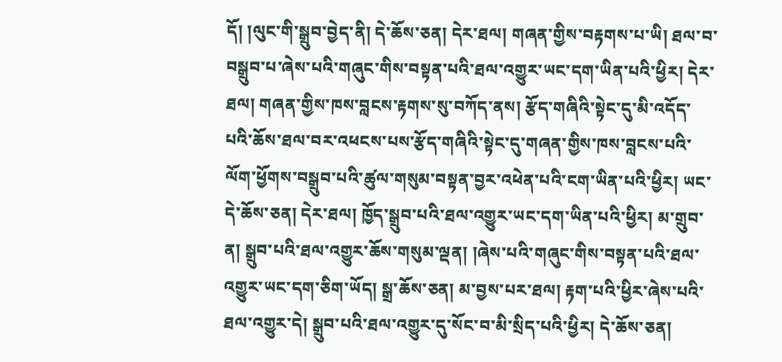དོ། །ལུང་གི་སྒྲུབ་བྱེད་ནི། དེ་ཆོས་ཅན། དེར་ཐལ། གཞན་གྱིས་བརྟགས་པ་ཡི། ཐལ་བ་བསྒྲུབ་པ་ཞེས་པའི་གཞུང་གིས་བསྟན་པའི་ཐལ་འགྱུར་ཡང་དག་ཡིན་པའི་ཕྱིར། དེར་ཐལ། གཞན་གྱིས་ཁས་བླངས་རྟགས་སུ་བཀོད་ནས། རྩོད་གཞིའི་སྟེང་དུ་མི་འདོད་པའི་ཆོས་ཐལ་བར་འཕངས་པས་རྩོད་གཞིའི་སྟེང་དུ་གཞན་གྱིས་ཁས་བླངས་པའི་ལོག་ཕྱོགས་བསྒྲུབ་པའི་ཚུལ་གསུམ་བསྟན་བྱར་འཕེན་པའི་ངག་ཡིན་པའི་ཕྱིར། ཡང་དེ་ཆོས་ཅན། དེར་ཐལ། ཁྱོད་སྒྲུབ་པའི་ཐལ་འགྱུར་ཡང་དག་ཡིན་པའི་ཕྱིར། མ་གྲུབ་ན། སྒྲུབ་པའི་ཐལ་འགྱུར་ཆོས་གསུམ་ལྡན། །ཞེས་པའི་གཞུང་གིས་བསྟན་པའི་ཐལ་འགྱུར་ཡང་དག་ཅིག་ཡོད། སྒྲ་ཆོས་ཅན། མ་བྱས་པར་ཐལ། རྟག་པའི་ཕྱིར་ཞེས་པའི་ཐལ་འགྱུར་དེ། སྒྲུབ་པའི་ཐལ་འགྱུར་དུ་སོང་བ་མི་སྲིད་པའི་ཕྱིར། དེ་ཆོས་ཅན།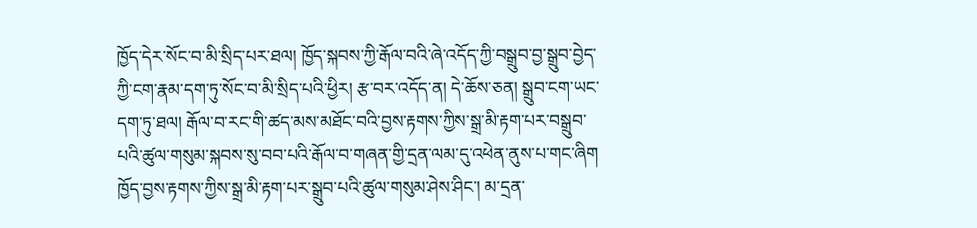ཁྱོད་དེར་སོང་བ་མི་སྲིད་པར་ཐལ། ཁྱོད་སྐབས་ཀྱི་རྒོལ་བའི་ཞེ་འདོད་ཀྱི་བསྒྲུབ་བྱ་སྒྲུབ་བྱེད་ཀྱི་ངག་རྣམ་དག་ཏུ་སོང་བ་མི་སྲིད་པའི་ཕྱིར། རྩ་བར་འདོད་ན། དེ་ཆོས་ཅན། སྒྲུབ་ངག་ཡང་དག་ཏུ་ཐལ། རྒོལ་བ་རང་གི་ཚད་མས་མཐོང་བའི་བྱས་རྟགས་ཀྱིས་སྒྲ་མི་རྟག་པར་བསྒྲུབ་པའི་ཚུལ་གསུམ་སྐབས་སུ་བབ་པའི་རྒོལ་བ་གཞན་གྱི་དྲན་ལམ་དུ་འཕེན་ནུས་པ་གང་ཞིག ཁྱོད་བྱས་རྟགས་ཀྱིས་སྒྲ་མི་རྟག་པར་སྒྲུབ་པའི་ཚུལ་གསུམ་ཤེས་ཤིང་། མ་དྲན་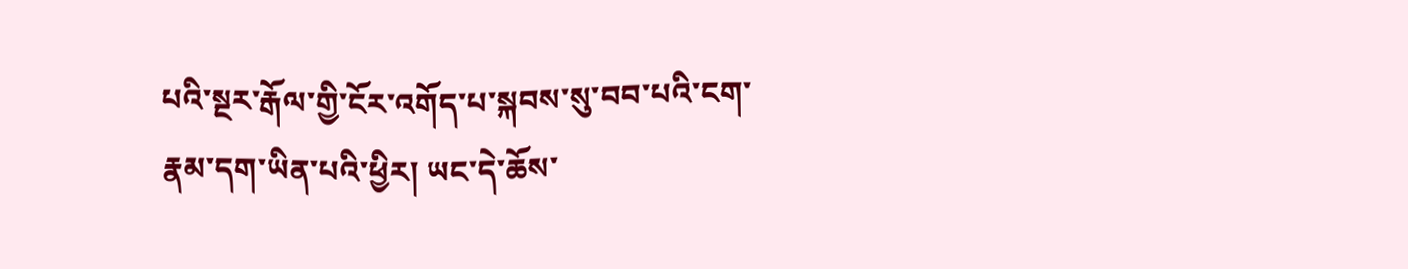པའི་སྔར་རྒོལ་གྱི་ངོར་འགོད་པ་སྐབས་སུ་བབ་པའི་ངག་རྣམ་དག་ཡིན་པའི་ཕྱིར། ཡང་དེ་ཆོས་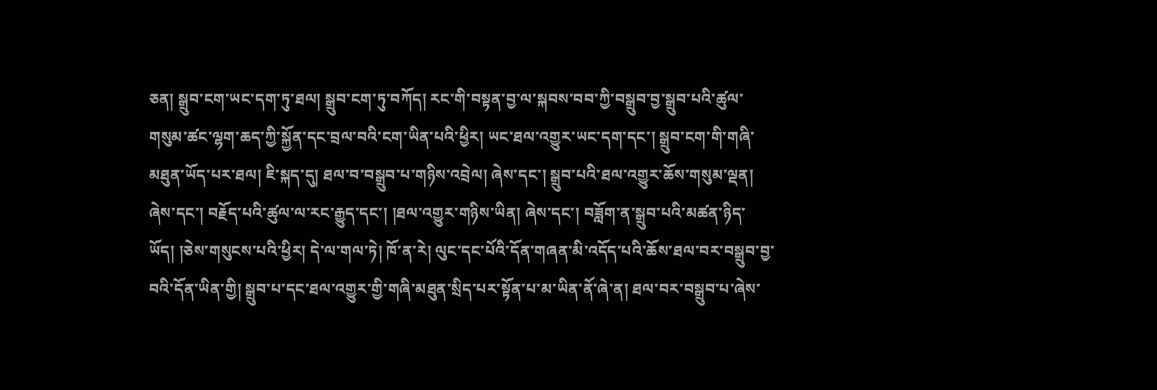ཅན། སྒྲུབ་ངག་ཡང་དག་ཏུ་ཐལ། སྒྲུབ་ངག་ཏུ་བཀོད། རང་གི་བསྟན་བྱ་ལ་སྐབས་བབ་ཀྱི་བསྒྲུབ་བྱ་སྒྲུབ་པའི་ཚུལ་གསུམ་ཚང་ལྷག་ཆད་ཀྱི་སྐྱོན་དང་བྲལ་བའི་ངག་ཡིན་པའི་ཕྱིར། ཡང་ཐལ་འགྱུར་ཡང་དག་དང་། སྒྲུབ་ངག་གི་གཞི་མཐུན་ཡོད་པར་ཐལ། ཇི་སྐད་དུ། ཐལ་བ་བསྒྲུབ་པ་གཉིས་འབྲེལ། ཞེས་དང་། སྒྲུབ་པའི་ཐལ་འགྱུར་ཆོས་གསུམ་ལྡན། ཞེས་དང་། བརྗོད་པའི་ཚུལ་ལ་རང་རྒྱུད་དང་། །ཐལ་འགྱུར་གཉིས་ཡིན། ཞེས་དང་། བཟློག་ན་སྒྲུབ་པའི་མཚན་ཉིད་ཡོད། །ཅེས་གསུངས་པའི་ཕྱིར། དེ་ལ་གལ་ཏེ། ཁོ་ན་རེ། ལུང་དང་པོའི་དོན་གཞན་མི་འདོད་པའི་ཆོས་ཐལ་བར་བསྒྲུབ་བྱ་བའི་དོན་ཡིན་གྱི། སྒྲུབ་པ་དང་ཐལ་འགྱུར་གྱི་གཞི་མཐུན་སྲིད་པར་སྟོན་པ་མ་ཡིན་ནོ་ཞེ་ན། ཐལ་བར་བསྒྲུབ་པ་ཞེས་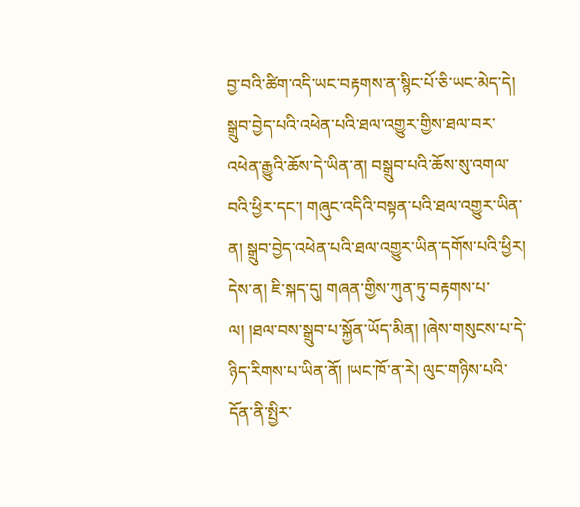བྱ་བའི་ཚིག་འདི་ཡང་བརྟགས་ན་སྙིང་པོ་ཅི་ཡང་མེད་དེ། སྒྲུབ་བྱེད་པའི་འཕེན་པའི་ཐལ་འགྱུར་གྱིས་ཐལ་བར་འཕེན་རྒྱུའི་ཆོས་དེ་ཡིན་ན། བསྒྲུབ་པའི་ཆོས་སུ་འགལ་བའི་ཕྱིར་དང་། གཞུང་འདིའི་བསྟན་པའི་ཐལ་འགྱུར་ཡིན་ན། སྒྲུབ་བྱེད་འཕེན་པའི་ཐལ་འགྱུར་ཡིན་དགོས་པའི་ཕྱིར། དེས་ན། ཇི་སྐད་དུ། གཞན་གྱིས་ཀུན་ཏུ་བརྟགས་པ་ལ། །ཐལ་བས་སྒྲུབ་པ་སྐྱོན་ཡོད་མིན། །ཞེས་གསུངས་པ་དེ་ཉིད་རིགས་པ་ཡིན་ནོ། །ཡང་ཁོ་ན་རེ། ལུང་གཉིས་པའི་དོན་ནི་སྤྱིར་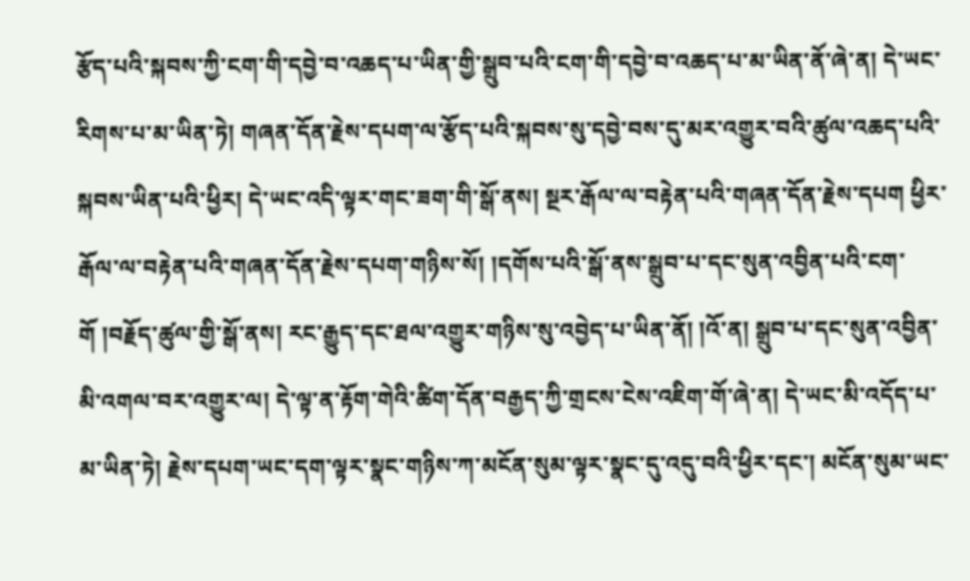རྩོད་པའི་སྐབས་ཀྱི་ངག་གི་དབྱེ་བ་འཆད་པ་ཡིན་གྱི་སྒྲུབ་པའི་ངག་གི་དབྱེ་བ་འཆད་པ་མ་ཡིན་ནོ་ཞེ་ན། དེ་ཡང་རིགས་པ་མ་ཡིན་ཏེ། གཞན་དོན་རྗེས་དཔག་ལ་རྩོད་པའི་སྐབས་སུ་དབྱེ་བས་དུ་མར་འགྱུར་བའི་ཚུལ་འཆད་པའི་སྐབས་ཡིན་པའི་ཕྱིར། དེ་ཡང་འདི་ལྟར་གང་ཟག་གི་སྒོ་ནས། སྔར་རྒོལ་ལ་བརྟེན་པའི་གཞན་དོན་རྗེས་དཔག ཕྱིར་རྒོལ་ལ་བརྟེན་པའི་གཞན་དོན་རྗེས་དཔག་གཉིས་སོ། །དགོས་པའི་སྒོ་ནས་སྒྲུབ་པ་དང་སུན་འབྱིན་པའི་ངག་གོ །བརྗོད་ཚུལ་གྱི་སྒོ་ནས། རང་རྒྱུད་དང་ཐལ་འགྱུར་གཉིས་སུ་འབྱེད་པ་ཡིན་ནོ། །འོ་ན། སྒྲུབ་པ་དང་སུན་འབྱིན་མི་འགལ་བར་འགྱུར་ལ། དེ་ལྟ་ན་རྟོག་གེའི་ཚིག་དོན་བརྒྱད་ཀྱི་གྲངས་ངེས་འཇིག་གོ་ཞེ་ན། དེ་ཡང་མི་འདོད་པ་མ་ཡིན་ཏེ། རྗེས་དཔག་ཡང་དག་ལྟར་སྣང་གཉིས་ཀ་མངོན་སུམ་ལྟར་སྣང་དུ་འདུ་བའི་ཕྱིར་དང་། མངོན་སུམ་ཡང་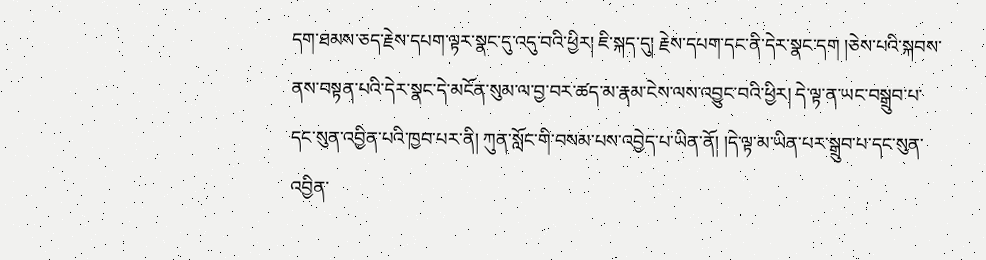དག་ཐམས་ཅད་རྗེས་དཔག་ལྟར་སྣང་དུ་འདུ་བའི་ཕྱིར། ཇི་སྐད་དུ། རྗེས་དཔག་དང་ནི་དེར་སྣང་དག །ཅེས་པའི་སྐབས་ནས་བསྟན་པའི་དེར་སྣང་དེ་མངོན་སུམ་ལ་བྱ་བར་ཚད་མ་རྣམ་ངེས་ལས་འབྱུང་བའི་ཕྱིར། དེ་ལྟ་ན་ཡང་བསྒྲུབ་པ་དང་སུན་འབྱིན་པའི་ཁྱབ་པར་ནི། ཀུན་སློང་གི་བསམ་པས་འབྱེད་པ་ཡིན་ནོ། །དེ་ལྟ་མ་ཡིན་པར་སྒྲུབ་པ་དང་སུན་འབྱིན་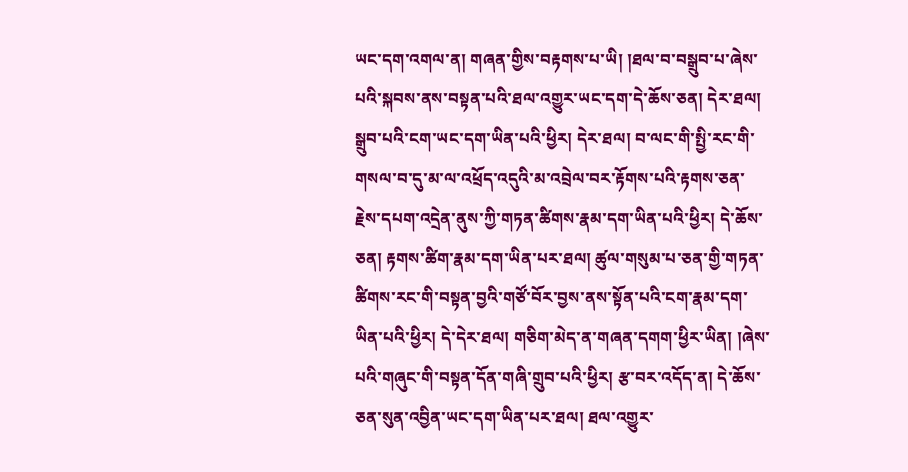ཡང་དག་འགལ་ན། གཞན་གྱིས་བརྟགས་པ་ཡི། །ཐལ་བ་བསྒྲུབ་པ་ཞེས་པའི་སྐབས་ནས་བསྟན་པའི་ཐལ་འགྱུར་ཡང་དག་དེ་ཆོས་ཅན། དེར་ཐལ། སྒྲུབ་པའི་ངག་ཡང་དག་ཡིན་པའི་ཕྱིར། དེར་ཐལ། བ་ལང་གི་སྤྱི་རང་གི་གསལ་བ་དུ་མ་ལ་འཕྲོད་འདུའི་མ་འབྲེལ་བར་རྟོགས་པའི་རྟགས་ཅན་རྗེས་དཔག་འདྲེན་ནུས་ཀྱི་གཏན་ཚིགས་རྣམ་དག་ཡིན་པའི་ཕྱིར། དེ་ཆོས་ཅན། རྟགས་ཚིག་རྣམ་དག་ཡིན་པར་ཐལ། ཚུལ་གསུམ་པ་ཅན་གྱི་གཏན་ཚིགས་རང་གི་བསྟན་བྱའི་གཙོ་བོར་བྱས་ནས་སྟོན་པའི་ངག་རྣམ་དག་ཡིན་པའི་ཕྱིར། དེ་དེར་ཐལ། གཅིག་མེད་ན་གཞན་དགག་ཕྱིར་ཡིན། །ཞེས་པའི་གཞུང་གི་བསྟན་དོན་གཞི་གྲུབ་པའི་ཕྱིར། རྩ་བར་འདོད་ན། དེ་ཆོས་ཅན་སུན་འབྱིན་ཡང་དག་ཡིན་པར་ཐལ། ཐལ་འགྱུར་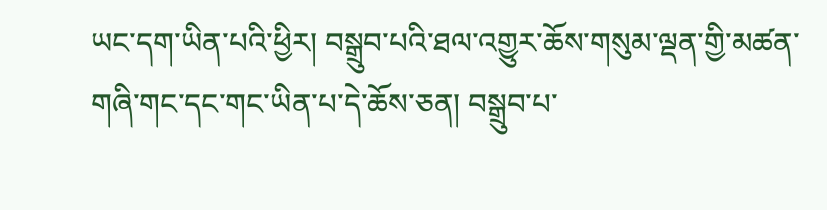ཡང་དག་ཡིན་པའི་ཕྱིར། བསྒྲུབ་པའི་ཐལ་འགྱུར་ཆོས་གསུམ་ལྡན་གྱི་མཚན་གཞི་གང་དང་གང་ཡིན་པ་དེ་ཆོས་ཅན། བསྒྲུབ་པ་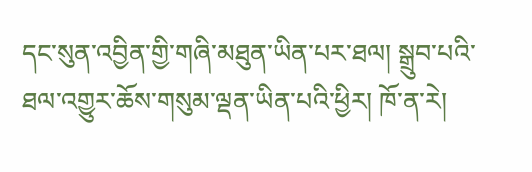དང་སུན་འབྱིན་གྱི་གཞི་མཐུན་ཡིན་པར་ཐལ། སྒྲུབ་པའི་ཐལ་འགྱུར་ཆོས་གསུམ་ལྡན་ཡིན་པའི་ཕྱིར། ཁོ་ན་རེ།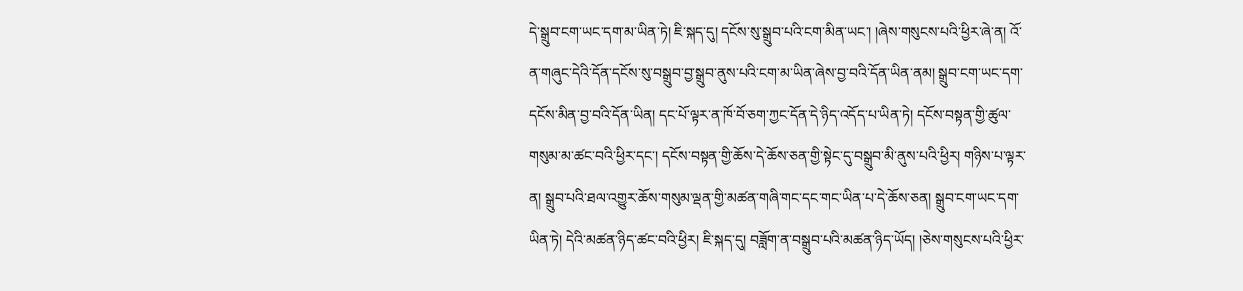དེ་སྒྲུབ་ངག་ཡང་དག་མ་ཡིན་ཏེ། ཇི་སྐད་དུ། དངོས་སུ་སྒྲུབ་པའི་ངག་མིན་ཡང་། །ཞེས་གསུངས་པའི་ཕྱིར་ཞེ་ན། འོ་ན་གཞུང་དེའི་དོན་དངོས་སུ་བསྒྲུབ་བྱ་སྒྲུབ་ནུས་པའི་ངག་མ་ཡིན་ཞེས་བྱ་བའི་དོན་ཡིན་ནམ། སྒྲུབ་ངག་ཡང་དག་དངོས་མིན་བྱ་བའི་དོན་ཡིན། དང་པོ་ལྟར་ན་ཁོ་བོ་ཅག་ཀྱང་དོན་དེ་ཉིད་འདོད་པ་ཡིན་ཏེ། དངོས་བསྟན་གྱི་ཚུལ་གསུམ་མ་ཚང་བའི་ཕྱིར་དང་། དངོས་བསྟན་གྱི་ཆོས་དེ་ཆོས་ཅན་གྱི་སྟེང་དུ་བསྒྲུབ་མི་ནུས་པའི་ཕྱིར། གཉིས་པ་ལྟར་ན། སྒྲུབ་པའི་ཐལ་འགྱུར་ཆོས་གསུམ་ལྡན་གྱི་མཚན་གཞི་གང་དང་གང་ཡིན་པ་དེ་ཆོས་ཅན། སྒྲུབ་ངག་ཡང་དག་ཡིན་ཏེ། དེའི་མཚན་ཉིད་ཚང་བའི་ཕྱིར། ཇི་སྐད་དུ། བཟློག་ན་བསྒྲུབ་པའི་མཚན་ཉིད་ཡོད། །ཅེས་གསུངས་པའི་ཕྱིར་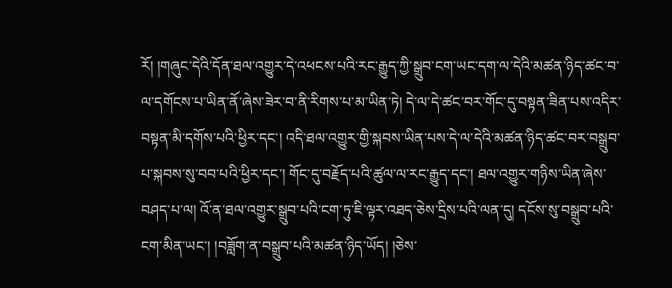རོ། །གཞུང་དེའི་དོན་ཐལ་འགྱུར་དེ་འཕངས་པའི་རང་རྒྱུད་ཀྱི་སྒྲུབ་ངག་ཡང་དག་ལ་དེའི་མཚན་ཉིད་ཚང་བ་ལ་དགོངས་པ་ཡིན་ནོ་ཞེས་ཟེར་བ་ནི་རིགས་པ་མ་ཡིན་ཏེ། དེ་ལ་དེ་ཚང་བར་གོང་དུ་བསྟན་ཟིན་པས་འདིར་བསྟན་མི་དགོས་པའི་ཕྱིར་དང་། འདི་ཐལ་འགྱུར་གྱི་སྐབས་ཡིན་པས་དེ་ལ་དེའི་མཚན་ཉིད་ཚང་བར་བསྒྲུབ་པ་སྐབས་སུ་བབ་པའི་ཕྱིར་དང་། གོང་དུ་བརྗོད་པའི་ཚུལ་ལ་རང་རྒྱུད་དང་། ཐལ་འགྱུར་གཉིས་ཡིན་ཞེས་བཤད་པ་ལ། འོ་ན་ཐལ་འགྱུར་སྒྲུབ་པའི་ངག་ཏུ་ཇི་ལྟར་འཐད་ཅེས་དྲིས་པའི་ལན་དུ། དངོས་སུ་བསྒྲུབ་པའི་ངག་མིན་ཡང་། །བཟློག་ན་བསྒྲུབ་པའི་མཚན་ཉིད་ཡོད། །ཅེས་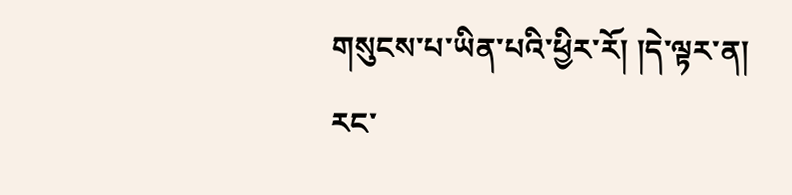གསུངས་པ་ཡིན་པའི་ཕྱིར་རོ། །དེ་ལྟར་ན། རང་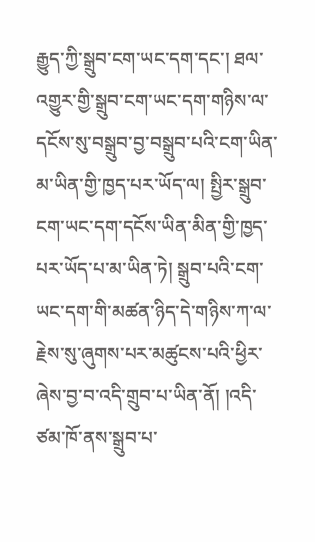རྒྱུད་ཀྱི་སྒྲུབ་ངག་ཡང་དག་དང་། ཐལ་འགྱུར་གྱི་སྒྲུབ་ངག་ཡང་དག་གཉིས་ལ་དངོས་སུ་བསྒྲུབ་བྱ་བསྒྲུབ་པའི་ངག་ཡིན་མ་ཡིན་གྱི་ཁྱད་པར་ཡོད་ལ། སྤྱིར་སྒྲུབ་ངག་ཡང་དག་དངོས་ཡིན་མིན་གྱི་ཁྱད་པར་ཡོད་པ་མ་ཡིན་ཏེ། སྒྲུབ་པའི་ངག་ཡང་དག་གི་མཚན་ཉིད་དེ་གཉིས་ཀ་ལ་རྗེས་སུ་ཞུགས་པར་མཚུངས་པའི་ཕྱིར་ཞེས་བྱ་བ་འདི་གྲུབ་པ་ཡིན་ནོ། །འདི་ཙམ་ཁོ་ནས་སྒྲུབ་པ་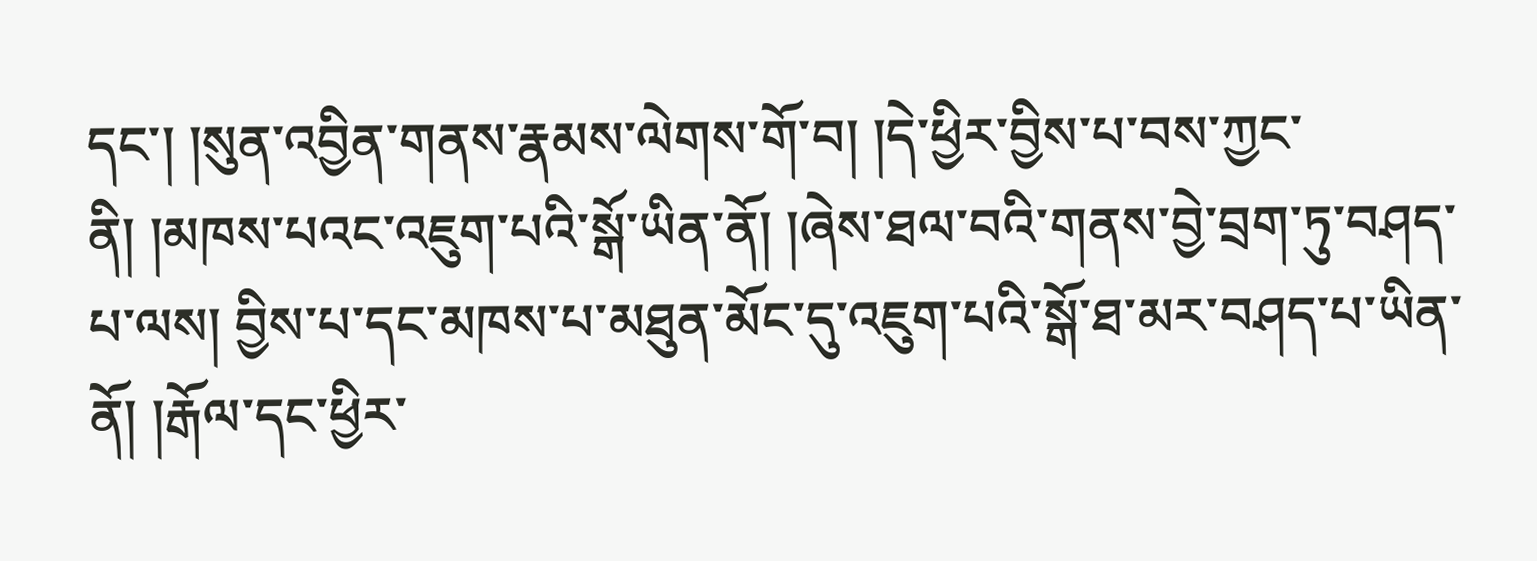དང་། །སུན་འབྱིན་གནས་རྣམས་ལེགས་གོ་བ། །དེ་ཕྱིར་བྱིས་པ་བས་ཀྱང་ནི། །མཁས་པའང་འཇུག་པའི་སྒོ་ཡིན་ནོ། །ཞེས་ཐལ་བའི་གནས་བྱེ་བྲག་ཏུ་བཤད་པ་ལས། བྱིས་པ་དང་མཁས་པ་མཐུན་མོང་དུ་འཇུག་པའི་སྒོ་ཐ་མར་བཤད་པ་ཡིན་ནོ། །རྒོལ་དང་ཕྱིར་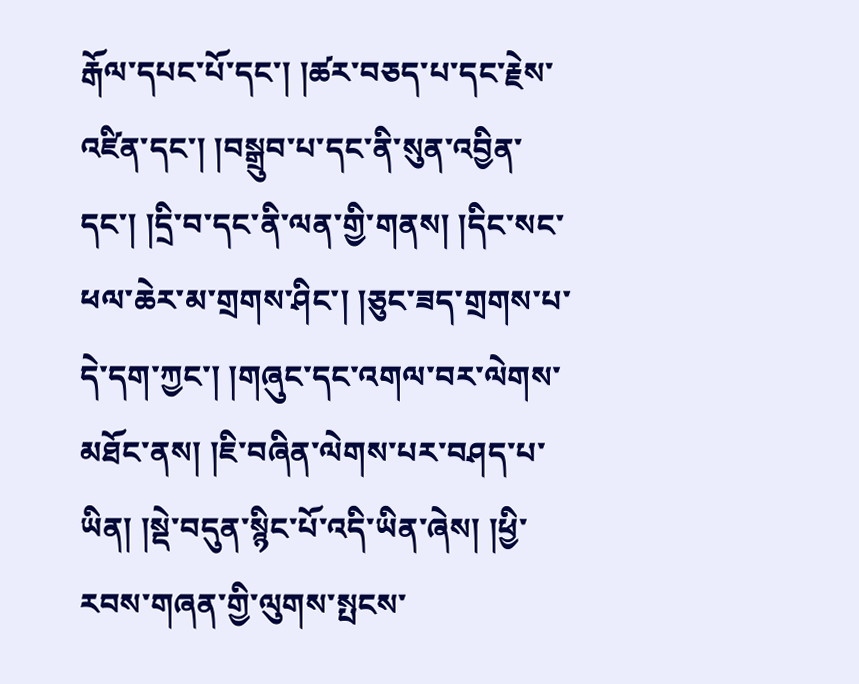རྒོལ་དཔང་པོ་དང་། །ཚར་བཅད་པ་དང་རྗེས་འཛིན་དང་། །བསྒྲུབ་པ་དང་ནི་སུན་འབྱིན་དང་། །དྲི་བ་དང་ནི་ལན་གྱི་གནས། །དིང་སང་ཕལ་ཆེར་མ་གྲགས་ཤིང་། །ཅུང་ཟད་གྲགས་པ་དེ་དག་ཀྱང་། །གཞུང་དང་འགལ་བར་ལེགས་མཐོང་ནས། །ཇི་བཞིན་ལེགས་པར་བཤད་པ་ཡིན། །སྡེ་བདུན་སྙིང་པོ་འདི་ཡིན་ཞེས། །ཕྱི་རབས་གཞན་གྱི་ལུགས་སྤངས་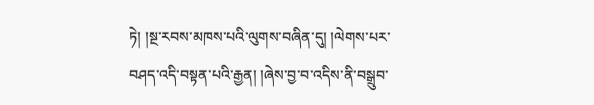ཏེ། །སྔ་རབས་མཁས་པའི་ལུགས་བཞིན་དུ། །ལེགས་པར་བཤད་འདི་བསྟན་པའི་རྒྱན། །ཞེས་བྱ་བ་འདིས་ནི་བསྒྲུབ་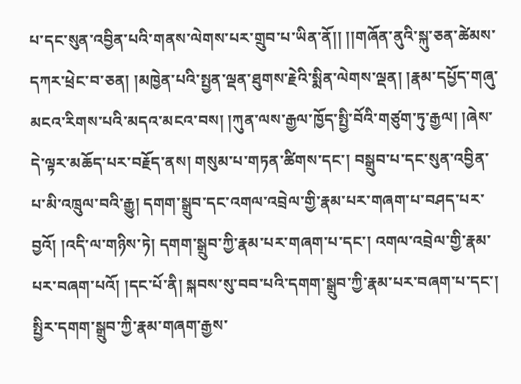པ་དང་སུན་འབྱིན་པའི་གནས་ལེགས་པར་གྲུབ་པ་ཡིན་ནོ།། །།གཞོན་ནུའི་སྐུ་ཅན་ཚེམས་དཀར་ཕྲེང་བ་ཅན། །མཁྱེན་པའི་སྤྱན་ལྡན་ཐུགས་རྗེའི་སྨིན་ལེགས་ལྡན། །རྣམ་དཔྱོད་གཞུ་མངའ་རིགས་པའི་མདའ་མངའ་བས། །ཀུན་ལས་རྒྱལ་ཁྱོད་སྤྱི་བོའི་གཙུག་ཏུ་རྒྱལ། །ཞེས་དེ་ལྟར་མཆོད་པར་བརྗོད་ནས། གསུམ་པ་གཏན་ཚིགས་དང་། བསྒྲུབ་པ་དང་སུན་འབྱིན་པ་མི་འཁྲུལ་བའི་རྒྱུ། དགག་སྒྲུབ་དང་འགལ་འབྲེལ་གྱི་རྣམ་པར་གཞག་པ་བཤད་པར་བྱའོ། །འདི་ལ་གཉིས་ཏེ། དགག་སྒྲུབ་ཀྱི་རྣམ་པར་གཞག་པ་དང་། འགལ་འབྲེལ་གྱི་རྣམ་པར་བཞག་པའོ། །དང་པོ་ནི། སྐབས་སུ་བབ་པའི་དགག་སྒྲུབ་ཀྱི་རྣམ་པར་བཞག་པ་དང་། སྤྱིར་དགག་སྒྲུབ་ཀྱི་རྣམ་གཞག་རྒྱས་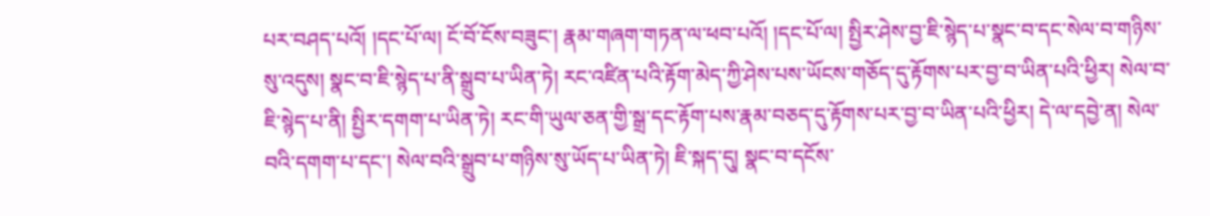པར་བཤད་པའོ། །དང་པོ་ལ། ངོ་བོ་ངོས་བཟུང་། རྣམ་གཞག་གཏན་ལ་ཕབ་པའོ། །དང་པོ་ལ། སྤྱིར་ཤེས་བྱ་ཇི་སྙེད་པ་སྣང་བ་དང་སེལ་བ་གཉིས་སུ་འདུས། སྣང་བ་ཇི་སྙེད་པ་ནི་སྒྲུབ་པ་ཡིན་ཏེ། རང་འཛིན་པའི་རྟོག་མེད་ཀྱི་ཤེས་པས་ཡོངས་གཅོད་དུ་རྟོགས་པར་བྱ་བ་ཡིན་པའི་ཕྱིར། སེལ་བ་ཇི་སྙེད་པ་ནི། སྤྱིར་དགག་པ་ཡིན་ཏེ། རང་གི་ཡུལ་ཅན་གྱི་སྒྲ་དང་རྟོག་པས་རྣམ་བཅད་དུ་རྟོགས་པར་བྱ་བ་ཡིན་པའི་ཕྱིར། དེ་ལ་དབྱེ་ན། སེལ་བའི་དགག་པ་དང་། སེལ་བའི་སྒྲུབ་པ་གཉིས་སུ་ཡོད་པ་ཡིན་ཏེ། ཇི་སྐད་དུ། སྣང་བ་དངོས་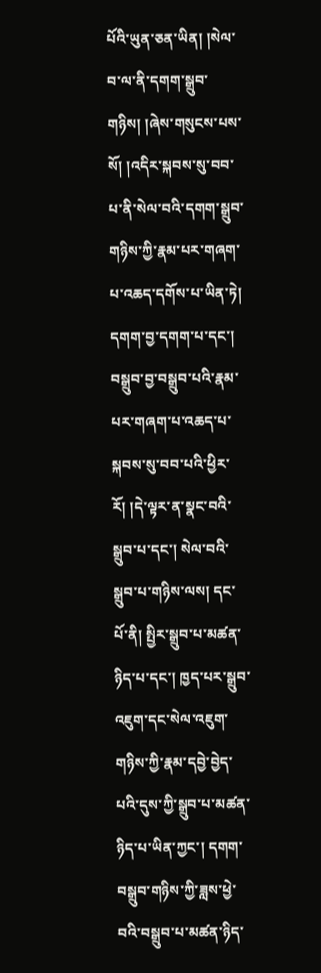པོའི་ཡུན་ཅན་ཡིན། །སེལ་བ་ལ་ནི་དགག་སྒྲུབ་གཉིས། །ཞེས་གསུངས་པས་སོ། །འདིར་སྐབས་སུ་བབ་པ་ནི་སེལ་བའི་དགག་སྒྲུབ་གཉིས་ཀྱི་རྣམ་པར་གཞག་པ་འཆད་དགོས་པ་ཡིན་ཏེ། དགག་བྱ་དགག་པ་དང་། བསྒྲུབ་བྱ་བསྒྲུབ་པའི་རྣམ་པར་གཞག་པ་འཆད་པ་སྐབས་སུ་བབ་པའི་ཕྱིར་རོ། །དེ་ལྟར་ན་སྣང་བའི་སྒྲུབ་པ་དང་། སེལ་བའི་སྒྲུབ་པ་གཉིས་ལས། དང་པོ་ནི། སྤྱིར་སྒྲུབ་པ་མཚན་ཉིད་པ་དང་། ཁྱད་པར་སྒྲུབ་འཇུག་དང་སེལ་འཇུག་གཉིས་ཀྱི་རྣམ་དབྱེ་བྱེད་པའི་དུས་ཀྱི་སྒྲུབ་པ་མཚན་ཉིད་པ་ཡིན་ཀྱང་། དགག་བསྒྲུབ་གཉིས་ཀྱི་ཟླས་ཕྱེ་བའི་བསྒྲུབ་པ་མཚན་ཉིད་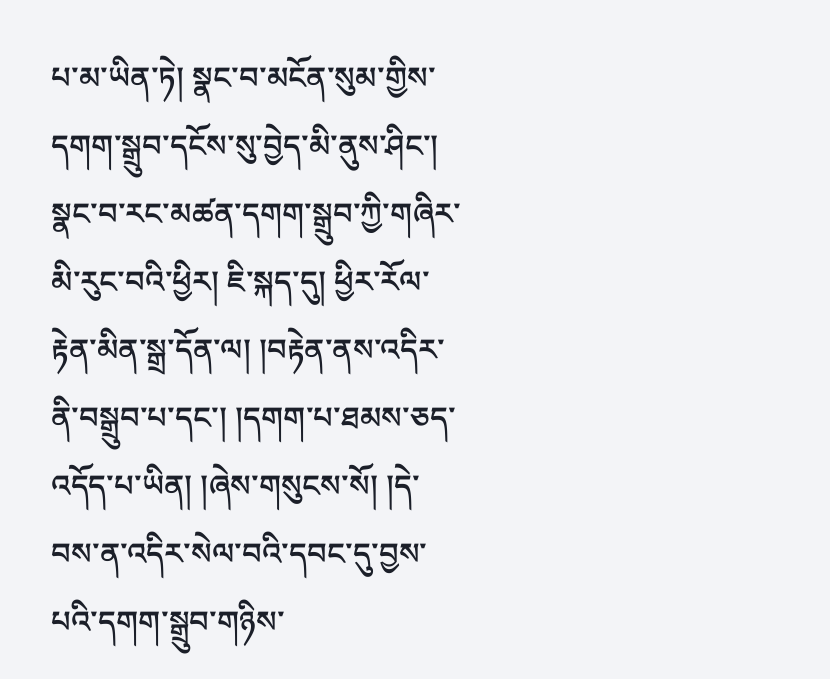པ་མ་ཡིན་ཏེ། སྣང་བ་མངོན་སུམ་གྱིས་དགག་སྒྲུབ་དངོས་སུ་བྱེད་མི་ནུས་ཤིང་། སྣང་བ་རང་མཚན་དགག་སྒྲུབ་ཀྱི་གཞིར་མི་རུང་བའི་ཕྱིར། ཇི་སྐད་དུ། ཕྱིར་རོལ་རྟེན་མིན་སྒྲ་དོན་ལ། །བརྟེན་ནས་འདིར་ནི་བསྒྲུབ་པ་དང་། །དགག་པ་ཐམས་ཅད་འདོད་པ་ཡིན། །ཞེས་གསུངས་སོ། །དེ་བས་ན་འདིར་སེལ་བའི་དབང་དུ་བྱས་པའི་དགག་སྒྲུབ་གཉིས་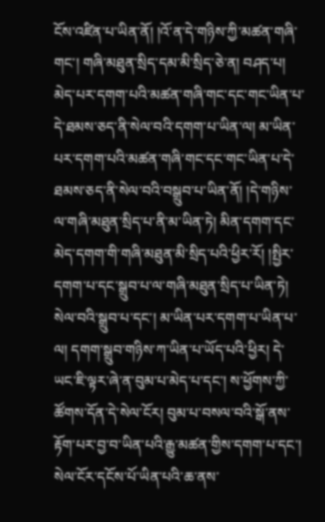ངོས་འཛིན་པ་ཡིན་ནོ། །འོ་ན་དེ་གཉིས་ཀྱི་མཚན་གཞི་གང་། གཞི་མཐུན་སྲིད་དམ་མི་སྲིད་ཅེ་ན། བཤད་པ། མེད་པར་དགག་པའི་མཚན་གཞི་གང་དང་གང་ཡིན་པ་དེ་ཐམས་ཅད་ནི་སེལ་བའི་དགག་པ་ཡིན་ལ། མ་ཡིན་པར་དགག་པའི་མཚན་གཞི་གང་དང་གང་ཡིན་པ་དེ་ཐམས་ཅད་ནི་སེལ་བའི་བསྒྲུབ་པ་ཡིན་ནོ། །དེ་གཉིས་ལ་གཞི་མཐུན་སྲིད་པ་ནི་མ་ཡིན་ཏེ། མིན་དགག་དང་མེད་དགག་གི་གཞི་མཐུན་མི་སྲིད་པའི་ཕྱིར་རོ། །སྤྱིར་དགག་པ་དང་སྒྲུབ་པ་ལ་གཞི་མཐུན་སྲིད་པ་ཡིན་ཏེ། སེལ་བའི་སྒྲུབ་པ་དང་། མ་ཡིན་པར་དགག་པ་ཡིན་པ་ལ། དགག་སྒྲུབ་གཉིས་ཀ་ཡིན་པ་ཡོད་པའི་ཕྱིར། དེ་ཡང་ཇི་ལྟར་ཞེ་ན་བུམ་པ་མེད་པ་དང་། ས་ཕྱོགས་ཀྱི་ཚོགས་དོན་དེ་སེལ་ངོར། བུམ་པ་བསལ་བའི་སྒོ་ནས་རྟོག་པར་བྱ་བ་ཡིན་པའི་རྒྱུ་མཚན་གྱིས་དགག་པ་དང་། སེལ་ངོར་དངོས་པོ་ཡིན་པའི་ཆ་ནས་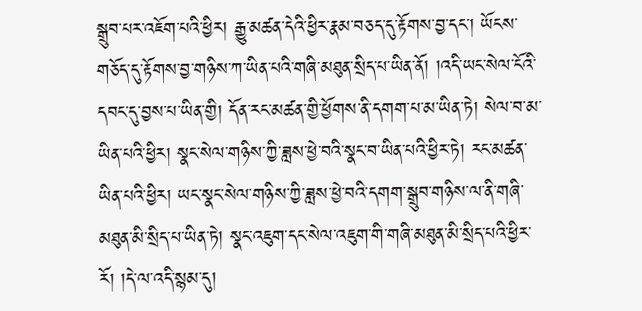སྒྲུབ་པར་འཇོག་པའི་ཕྱིར། རྒྱུ་མཚན་དེའི་ཕྱིར་རྣམ་བཅད་དུ་རྟོགས་བྱ་དང་། ཡོངས་གཅོད་དུ་རྟོགས་བྱ་གཉིས་ཀ་ཡིན་པའི་གཞི་མཐུན་སྲིད་པ་ཡིན་ནོ། །འདི་ཡང་སེལ་ངོའི་དབང་དུ་བྱས་པ་ཡིན་གྱི། དོན་རང་མཚན་གྱི་ཕྱོགས་ནི་དགག་པ་མ་ཡིན་ཏེ། སེལ་བ་མ་ཡིན་པའི་ཕྱིར། སྣང་སེལ་གཉིས་ཀྱི་ཟླས་ཕྱེ་བའི་སྣང་བ་ཡིན་པའི་ཕྱིར་ཏེ། རང་མཚན་ཡིན་པའི་ཕྱིར། ཡང་སྣང་སེལ་གཉིས་ཀྱི་ཟླས་ཕྱེ་བའི་དགག་སྒྲུབ་གཉིས་ལ་ནི་གཞི་མཐུན་མི་སྲིད་པ་ཡིན་ཏེ། སྣང་འཇུག་དང་སེལ་འཇུག་གི་གཞི་མཐུན་མི་སྲིད་པའི་ཕྱིར་རོ། །དེ་ལ་འདི་སྙམ་དུ།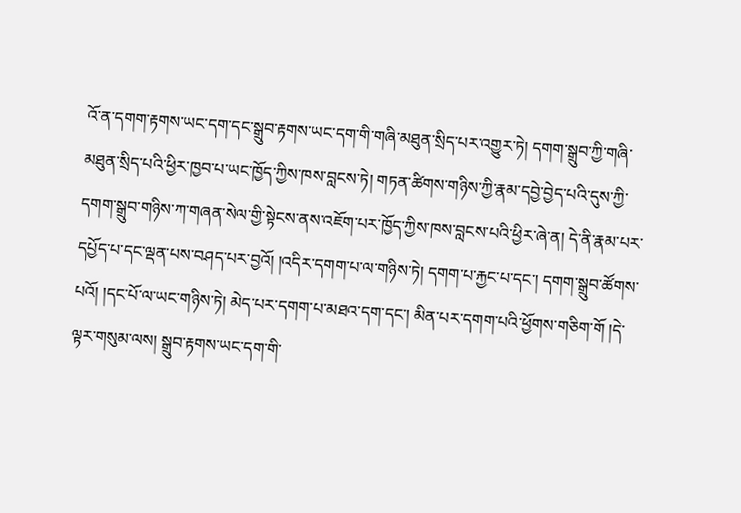འོ་ན་དགག་རྟགས་ཡང་དག་དང་སྒྲུབ་རྟགས་ཡང་དག་གི་གཞི་མཐུན་སྲིད་པར་འགྱུར་ཏེ། དགག་སྒྲུབ་ཀྱི་གཞི་མཐུན་སྲིད་པའི་ཕྱིར་ཁྱབ་པ་ཡང་ཁྱོད་ཀྱིས་ཁས་བླངས་ཏེ། གཏན་ཚིགས་གཉིས་ཀྱི་རྣམ་དབྱེ་བྱེད་པའི་དུས་ཀྱི་དགག་སྒྲུབ་གཉིས་ཀ་གཞན་སེལ་གྱི་སྟེངས་ནས་འཇོག་པར་ཁྱོད་ཀྱིས་ཁས་བླངས་པའི་ཕྱིར་ཞེ་ན། དེ་ནི་རྣམ་པར་དཔྱོད་པ་དང་ལྡན་པས་བཤད་པར་བྱའོ། །འདིར་དགག་པ་ལ་གཉིས་ཏེ། དགག་པ་རྐྱང་པ་དང་། དགག་སྒྲུབ་ཚོགས་པའོ། །དང་པོ་ལ་ཡང་གཉིས་ཏེ། མེད་པར་དགག་པ་མཐའ་དག་དང་། མིན་པར་དགག་པའི་ཕྱོགས་གཅིག་གོ །དེ་ལྟར་གསུམ་ལས། སྒྲུབ་རྟགས་ཡང་དག་གི་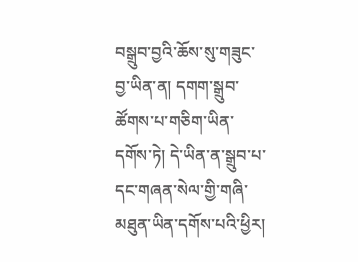བསྒྲུབ་བྱའི་ཆོས་སུ་གཟུང་བྱ་ཡིན་ན། དགག་སྒྲུབ་ཚོགས་པ་གཅིག་ཡིན་དགོས་ཏེ། དེ་ཡིན་ན་སྒྲུབ་པ་དང་གཞན་སེལ་གྱི་གཞི་མཐུན་ཡིན་དགོས་པའི་ཕྱིར།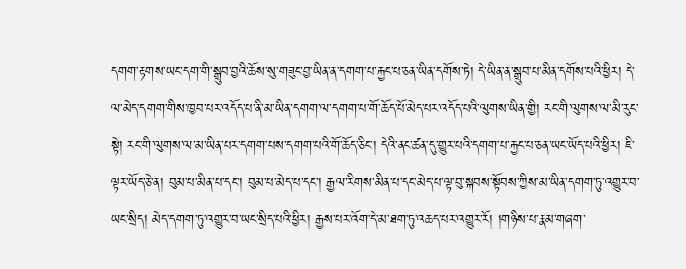དགག་རྟགས་ཡང་དག་གི་སྒྲུབ་བྱའི་ཆོས་སུ་གཟུང་བྱ་ཡིན་ན་དགག་པ་རྐྱང་པ་ཅན་ཡིན་དགོས་ཏེ། དེ་ཡིན་ན་སྒྲུབ་པ་མིན་དགོས་པའི་ཕྱིར། དེ་ལ་མེད་དགག་གིས་ཁྱབ་པར་འདོད་པ་ནི་མ་ཡིན་དགག་ལ་དགག་པ་གོ་ཆོད་པོ་མེད་པར་འདོད་པའི་ལུགས་ཡིན་གྱི། རང་གི་ལུགས་ལ་མི་རུང་སྟེ། རང་གི་ལུགས་ལ་མ་ཡིན་པར་དགག་པས་དགག་པའི་གོ་ཆོད་ཅིང་། དེའི་ནང་ཚན་དུ་གྱུར་པའི་དགག་པ་རྐྱང་པ་ཅན་ཡང་ཡོད་པའི་ཕྱིར། ཇི་ལྟར་ཡོད་ཅེ་ན། བུམ་པ་མིན་པ་དང་། བུམ་པ་མེད་པ་དང་། རྒྱལ་རིགས་མིན་པ་དང་མེད་པ་ལྟ་བུ་སྐབས་སྟོབས་ཀྱིས་མ་ཡིན་དགག་ཏུ་འགྱུར་བ་ཡང་སྲིད། མེད་དགག་ཏུ་འགྱུར་བ་ཡང་སྲིད་པའི་ཕྱིར། རྒྱས་པར་འོག་དེ་མ་ཐག་ཏུ་འཆད་པར་འགྱུར་རོ། །གཉིས་པ་རྣམ་གཞག་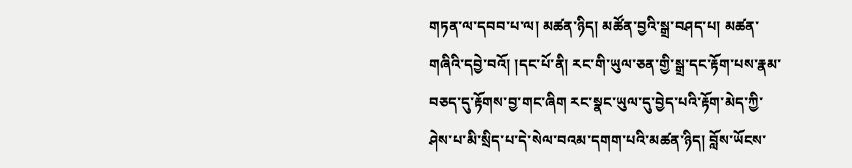གཏན་ལ་དབབ་པ་ལ། མཚན་ཉིད། མཚོན་བྱའི་སྒྲ་བཤད་པ། མཚན་གཞིའི་དབྱེ་བའོ། །དང་པོ་ནི། རང་གི་ཡུལ་ཅན་གྱི་སྒྲ་དང་རྟོག་པས་རྣམ་བཅད་དུ་རྟོགས་བྱ་གང་ཞིག རང་སྣང་ཡུལ་དུ་བྱེད་པའི་རྟོག་མེད་ཀྱི་ཤེས་པ་མི་སྲིད་པ་དེ་སེལ་བའམ་དགག་པའི་མཚན་ཉིད། བློས་ཡོངས་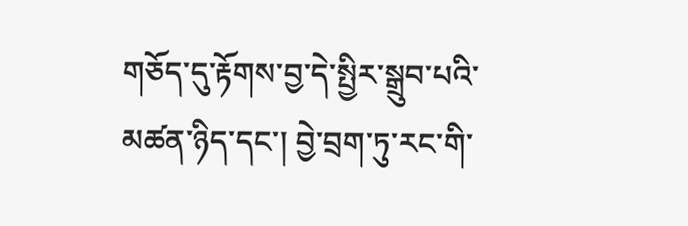གཅོད་དུ་རྟོགས་བྱ་དེ་སྤྱིར་སྒྲུབ་པའི་མཚན་ཉིད་དང་། བྱེ་བྲག་ཏུ་རང་གི་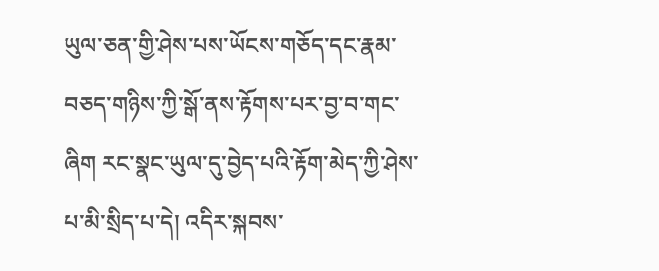ཡུལ་ཅན་གྱི་ཤེས་པས་ཡོངས་གཅོད་དང་རྣམ་བཅད་གཉིས་ཀྱི་སྒོ་ནས་རྟོགས་པར་བྱ་བ་གང་ཞིག རང་སྣང་ཡུལ་དུ་བྱེད་པའི་རྟོག་མེད་ཀྱི་ཤེས་པ་མི་སྲིད་པ་དེ། འདིར་སྐབས་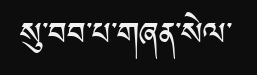སུ་བབ་པ་གཞན་སེལ་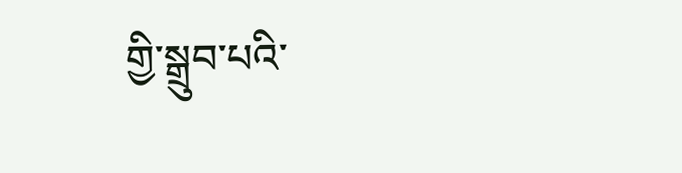གྱི་སྒྲུབ་པའི་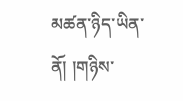མཚན་ཉིད་ཡིན་ནོ། །གཉིས་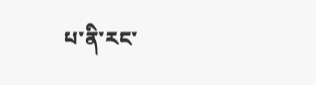པ་ནི་རང་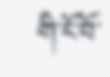གི་ངོ་བོ་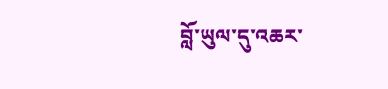བློ་ཡུལ་དུ་འཆར་